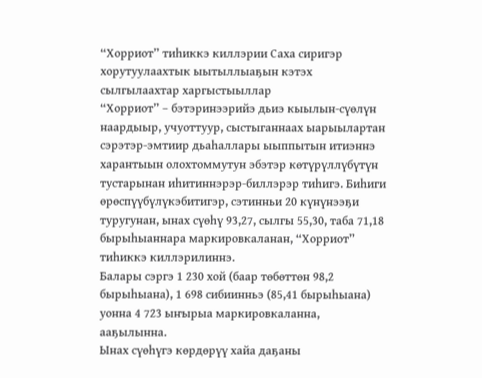“Хорриот” тиһиккэ киллэрии Саха сиригэр хорутуулаахтык ыытыллыаҕын кэтэх сылгылаахтар харгыстыыллар
“Хорриот” – бэтэринээрийэ дьиэ кыылын-сүөлүн наардыыр, учуоттуур, сыстыганнаах ыарыылартан сэрэтэр-эмтиир дьаһаллары ыыппытын итиэннэ харантыын олохтоммутун эбэтэр көтүрүллүбүтүн тустарынан иһитиннэрэр-биллэрэр тиһигэ. Биһиги өрөспүүбүлүкэбитигэр, сэтинньи 20 күнүнээҕи туругунан, ынах сүөһү 93,27, сылгы 55,30, таба 71,18 бырыһыаннара маркировкаланан, “Хорриот” тиһиккэ киллэрилиннэ.
Балары сэргэ 1 230 хой (баар төбөттөн 98,2 бырыһыана), 1 698 сибиинньэ (85,41 бырыһыана) уонна 4 723 ыҥырыа маркировкаланна, ааҕылынна.
Ынах сүөһүгэ көрдөрүү хайа даҕаны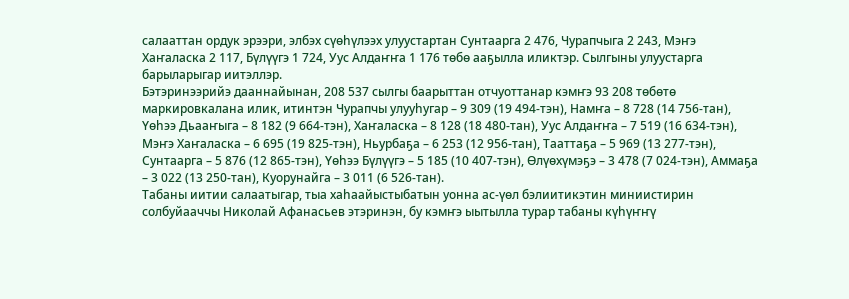салааттан ордук эрээри, элбэх сүөһүлээх улуустартан Сунтаарга 2 476, Чурапчыга 2 243, Мэҥэ Хаҥаласка 2 117, Бүлүүгэ 1 724, Уус Алдаҥҥа 1 176 төбө ааҕылла иликтэр. Сылгыны улуустарга барыларыгар иитэллэр.
Бэтэринээрийэ дааннайынан, 208 537 сылгы баарыттан отчуоттанар кэмҥэ 93 208 төбөтө маркировкалана илик, итинтэн Чурапчы улууһугар – 9 309 (19 494-тэн), Намҥа – 8 728 (14 756-тан), Үөһээ Дьааҥыга – 8 182 (9 664-тэн), Хаҥаласка – 8 128 (18 480-тан), Уус Алдаҥҥа – 7 519 (16 634-тэн), Мэҥэ Хаҥаласка – 6 695 (19 825-тэн), Ньурбаҕа – 6 253 (12 956-тан), Тааттаҕа – 5 969 (13 277-тэн), Сунтаарга – 5 876 (12 865-тэн), Үөһээ Бүлүүгэ – 5 185 (10 407-тэн), Өлүөхүмэҕэ – 3 478 (7 024-тэн), Аммаҕа – 3 022 (13 250-тан), Куорунайга – 3 011 (6 526-тан).
Табаны иитии салаатыгар, тыа хаһаайыстыбатын уонна ас-үөл бэлиитикэтин миниистирин солбуйааччы Николай Афанасьев этэринэн, бу кэмҥэ ыытылла турар табаны күһүҥҥү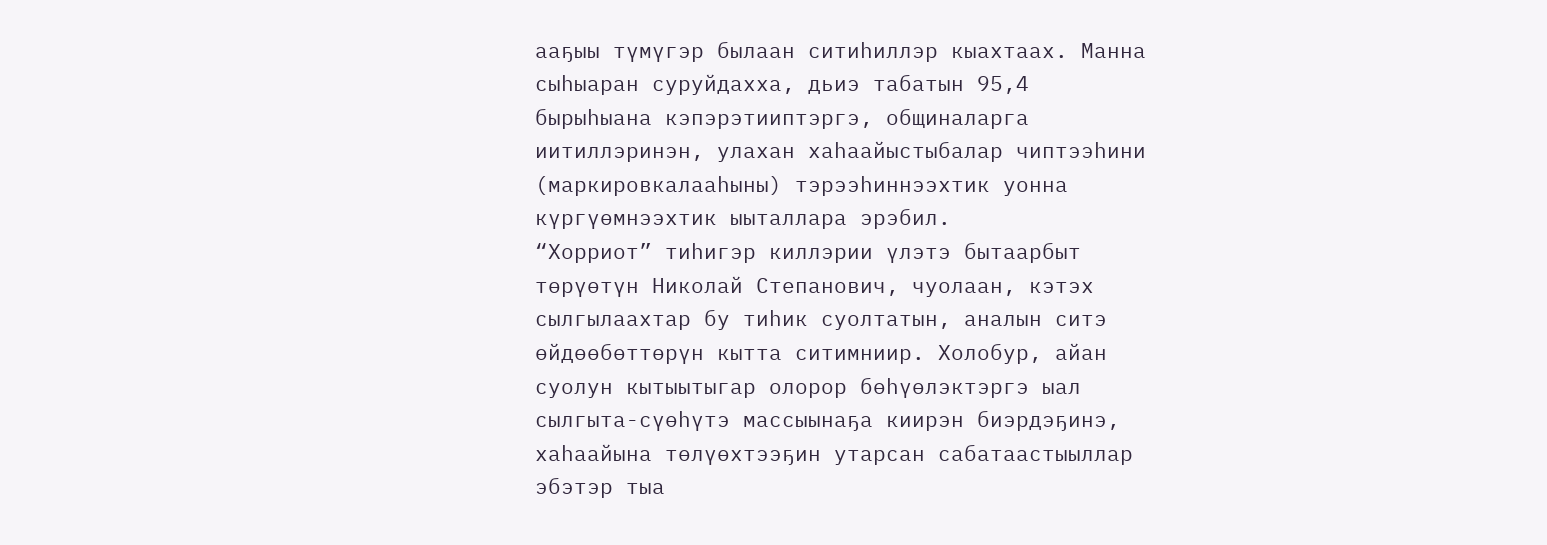ааҕыы түмүгэр былаан ситиһиллэр кыахтаах. Манна сыһыаран суруйдахха, дьиэ табатын 95,4 бырыһыана кэпэрэтииптэргэ, общиналарга иитиллэринэн, улахан хаһаайыстыбалар чиптээһини (маркировкалааһыны) тэрээһиннээхтик уонна күргүөмнээхтик ыыталлара эрэбил.
“Хорриот” тиһигэр киллэрии үлэтэ бытаарбыт төрүөтүн Николай Степанович, чуолаан, кэтэх сылгылаахтар бу тиһик суолтатын, аналын ситэ өйдөөбөттөрүн кытта ситимниир. Холобур, айан суолун кытыытыгар олорор бөһүөлэктэргэ ыал сылгыта-сүөһүтэ массыынаҕа киирэн биэрдэҕинэ, хаһаайына төлүөхтээҕин утарсан сабатаастыыллар эбэтэр тыа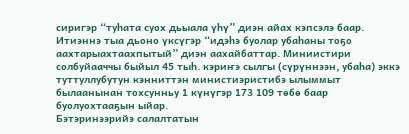сиригэр “туһата суох дьыала үһү” диэн айах кэпсэлэ баар.
Итиэннэ тыа дьоно үксүгэр “идэһэ буолар убаһаны тоҕо аахтарыахтаахпытый” диэн аахайбаттар. Миниистири солбуйааччы быйыл 45 тыһ. кэриҥэ сылгы (сүрүннээн, убаһа) эккэ туттуллубутун кэнниттэн министиэристибэ ылыммыт былаанынан тохсунньу 1 күнүгэр 173 109 төбө баар буолуохтааҕын ыйар.
Бэтэринээрийэ салалтатын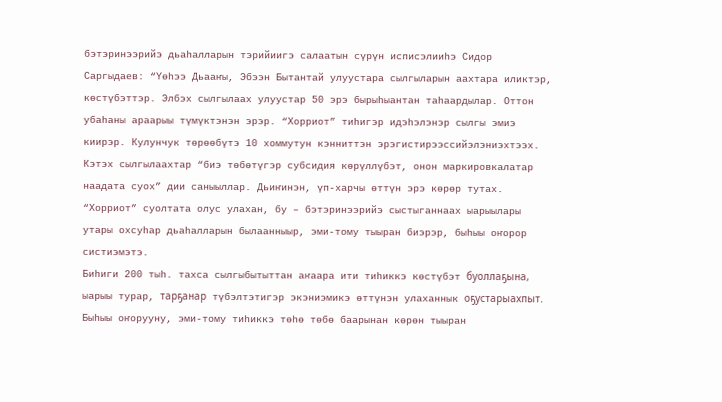бэтэринээрийэ дьаһалларын тэрийиигэ салаатын сүрүн исписэлииһэ Сидор Саргыдаев: “Үөһээ Дьааҥы, Эбээн Бытантай улуустара сылгыларын аахтара иликтэр, көстүбэттэр. Элбэх сылгылаах улуустар 50 эрэ бырыһыантан таһаардылар. Оттон убаһаны араарыы түмүктэнэн эрэр. “Хорриот” тиһигэр идэһэлэнэр сылгы эмиэ киирэр. Кулунчук төрөөбүтэ 10 хоммутун кэнниттэн эрэгистирээссийэлэниэхтээх.
Кэтэх сылгылаахтар “биэ төбөтүгэр субсидия көрүллүбэт, онон маркировкалатар наадата суох” дии саныыллар. Дьиҥинэн, үп-харчы өттүн эрэ көрөр тутах. “Хорриот” суолтата олус улахан, бу – бэтэринээрийэ сыстыганнаах ыарыылары утары охсуһар дьаһалларын былаанныыр, эми-тому тыыран биэрэр, быһыы оҥорор систиэмэтэ.
Биһиги 200 тыһ. тахса сылгыбытыттан аҥаара ити тиһиккэ көстүбэт буоллаҕына, ыарыы турар, тарҕанар түбэлтэтигэр экэниэмикэ өттүнэн улаханнык оҕустарыахпыт. Быһыы оҥорууну, эми-тому тиһиккэ төһө төбө баарынан көрөн тыыран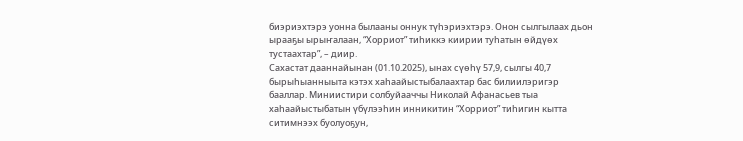биэриэхтэрэ уонна былааны оннук түһэриэхтэрэ. Онон сылгылаах дьон ырааҕы ырыҥалаан, “Хорриот” тиһиккэ киирии туһатын өйдүөх тустаахтар”, – диир.
Сахастат дааннайынан (01.10.2025), ынах сүөһү 57,9, сылгы 40,7 бырыһыанныыта кэтэх хаһаайыстыбалаахтар бас билиилэригэр бааллар. Миниистири солбуйааччы Николай Афанасьев тыа хаһаайыстыбатын үбүлээһин инникитин “Хорриот” тиһигин кытта ситимнээх буолуоҕун,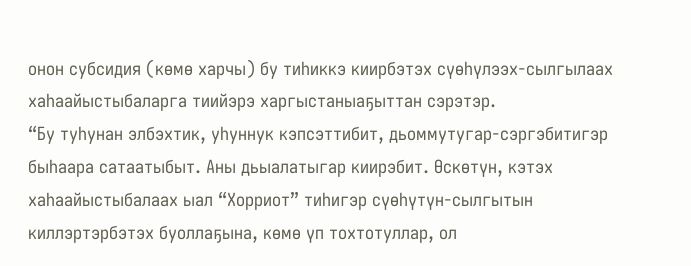онон субсидия (көмө харчы) бу тиһиккэ киирбэтэх сүөһүлээх-сылгылаах хаһаайыстыбаларга тиийэрэ харгыстаныаҕыттан сэрэтэр.
“Бу туһунан элбэхтик, уһуннук кэпсэттибит, дьоммутугар-сэргэбитигэр быһаара сатаатыбыт. Аны дьыалатыгар киирэбит. Өскөтүн, кэтэх хаһаайыстыбалаах ыал “Хорриот” тиһигэр сүөһүтүн-сылгытын киллэртэрбэтэх буоллаҕына, көмө үп тохтотуллар, ол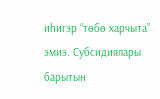иһигэр “төбө харчыта” эмиэ. Субсидиялары барытын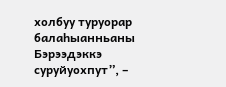холбуу туруорар балаһыанньаны Бэрээдэккэ суруйуохпут”, –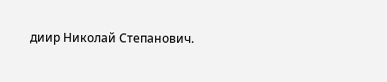диир Николай Степанович.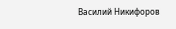Василий Никифоров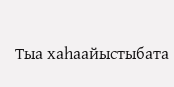Тыа хаһаайыстыбата